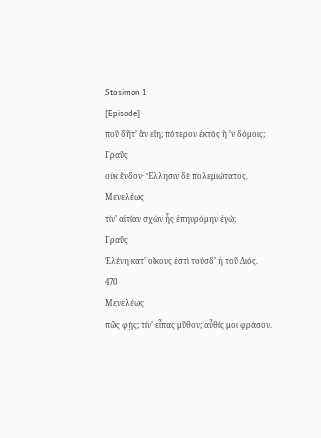Stasimon 1
[Episode]
ποῦ δῆτʼ ἂν εἴη; πότερον ἐκτὸς ἢ ʼν δόμοις;
Γραῦς
οὐκ ἔνδον· Ἕλλησιν δὲ πολεμιώτατος.
Μενελέως
τίνʼ αἰτίαν σχὼν ἧς ἐπηυρόμην ἐγώ;
Γραῦς
Ἑλένη κατʼ οἴκους ἐστὶ τούσδʼ ἡ τοῦ Διός.
470
Μενελέως
πῶς φῄς; τίνʼ εἶπας μῦθον; αὖθίς μοι φράσον.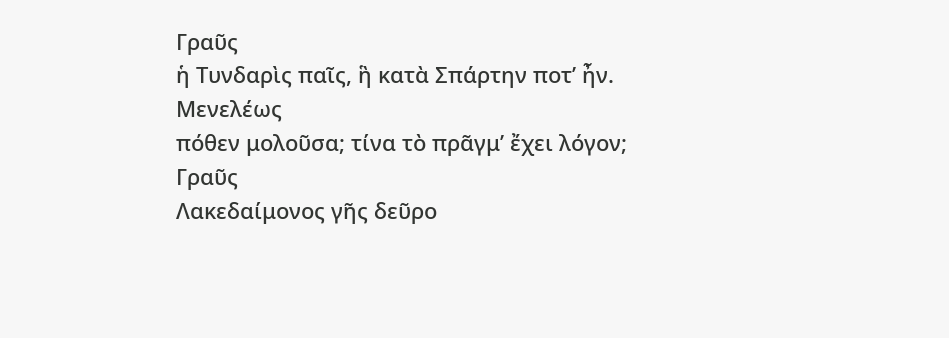Γραῦς
ἡ Τυνδαρὶς παῖς, ἣ κατὰ Σπάρτην ποτʼ ἦν.
Μενελέως
πόθεν μολοῦσα; τίνα τὸ πρᾶγμʼ ἔχει λόγον;
Γραῦς
Λακεδαίμονος γῆς δεῦρο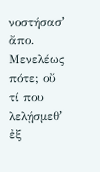νοστήσασʼ ἄπο.
Μενελέως
πότε; οὔ τί που λελῄσμεθʼ ἐξ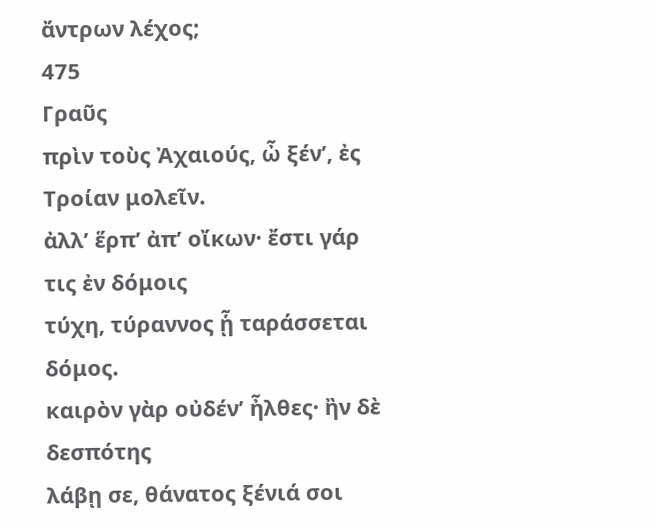ἄντρων λέχος;
475
Γραῦς
πρὶν τοὺς Ἀχαιούς, ὦ ξένʼ, ἐς Τροίαν μολεῖν.
ἀλλʼ ἕρπʼ ἀπʼ οἴκων· ἔστι γάρ τις ἐν δόμοις
τύχη, τύραννος ᾗ ταράσσεται δόμος.
καιρὸν γὰρ οὐδένʼ ἦλθες· ἢν δὲ δεσπότης
λάβῃ σε, θάνατος ξένιά σοι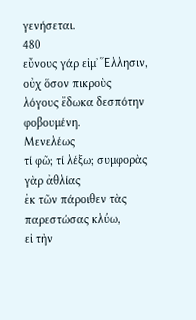γενήσεται.
480
εὔνους γάρ εἰμʼ Ἕλλησιν, οὐχ ὅσον πικροὺς
λόγους ἔδωκα δεσπότην φοβουμένη.
Μενελέως
τί φῶ; τί λέξω; συμφορὰς γὰρ ἀθλίας
ἐκ τῶν πάροιθεν τὰς παρεστώσας κλύω,
εἰ τὴν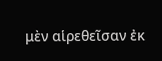μὲν αἱρεθεῖσαν ἐκ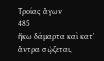Τροίας ἄγων
485
ἥκω δάμαρτα καὶ κατʼ ἄντρα σῴζεται,